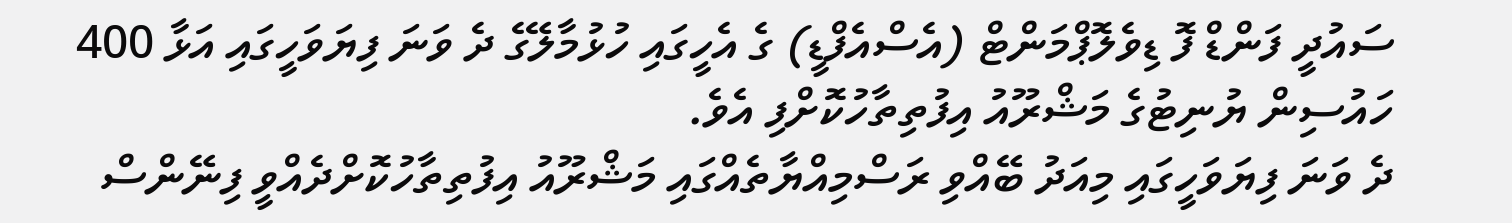ސައުދީ ފަންޑް ފޮ ޑިވެލޮޕްމަންޓް (އެސްއެފްޑީ) ގެ އެހީގައި ހުޅުމާލޭގެ ދެ ވަނަ ފިޔަވަހީގައި އަޅާ 400 ހައުސިން ޔުނިޓުގެ މަޝްރޫއު އިފުތިތާހުކޮށްފި އެވެ.
ދެ ވަނަ ފިޔަވަހީގައި މިއަދު ބޭއްވި ރަސްމިއްޔާތެއްގައި މަޝްރޫއު އިފުތިތާހުކޮށްދެއްވީ ފިނޭންސް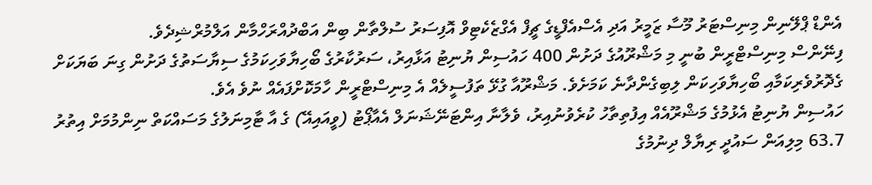އެންޑް ޕްލޭނިން މިނިސްޓަރު މޫސާ ޒަމީރު އަދި އެސްއެފްޑީގެ ޗީފް އެގްޒެކެޓިވް އޮފިސަރު ސުލްތާން ބިން އަބްދުއްރަހްމާން އަލްމުރްޝިދެވެ.
ފިނޭންސް މިނިސްޓްރީން ބުނީ މި މަޝްރޫއުގެ ދަށުން 400 ހައުސިން ޔުނިޓު އަޅާއިރު، ސަރުކާރުގެ ބޯހިޔާވަހިކަމުގެ ސިޔާސަތުގެ ދަށުން ގިނަ ބަޔަކަށް ގެދޮރުވެރިކަމާއި ބޯހިޔާވަހިކަން ލިބިގެންދާނެ ކަމަށެވެ. މަޝްރޫއާ ގުޅޭ ތަފުސީލެއް އެ މިނިސްޓްރީން ހާމަކޮށްފައެއް ނުވެ އެވެ.
ހައުސިން ޔުނިޓު އެޅުމުގެ މަޝްރޫއެއް އިފުތިތާހު ކުރެވުނުއިރު، ވެލާނާ އިންޓަނޭޝަނަލް އެއާޕޯޓު (ވީއައިއޭ) ގެ އާ ޓާމިނަލުގެ މަސައްކަތް ނިންމުމަށް އިތުރު 63.7 މިލިއަން ސައުދީ ރިޔާލް ދިނުމުގެ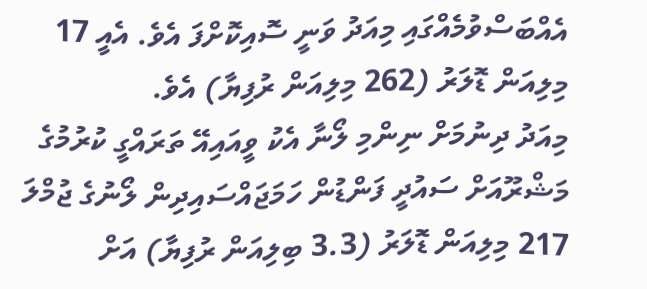އެއްބަސްވުމެއްގައި މިއަދު ވަނީ ސޮއިކޮށްފަ އެވެ. އެއީ 17 މިލިއަން ޑޮލަރު (262 މިލިއަން ރުފިޔާ) އެވެ.
މިއަދު ދިނުމަށް ނިންމި ލޯނާ އެކު ވީއައިއޭ ތަރައްގީ ކުރުމުގެ މަޝްރޫއަށް ސައުދީ ފަންޑުން ހަމަޖައްސައިދިން ލޯނުގެ ޖުމްލަ 217 މިލިއަން ޑޮލަރު (3.3 ބިލިއަން ރުފިޔާ) އަށް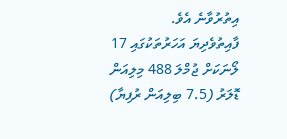އިތުރުވާނެ އެވެ.
ފާއިތުވެދިޔަ އަހަރުތަކުގައި 17 ލޯނަކަށް ޖުމްލަ 488 މިލިއަން ޑޮލަރު (7.5 ބިލިއަން ރުފިޔާ)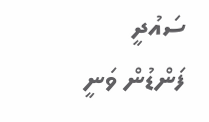ސައުދީ ފަންޑުން ވަނީ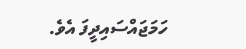ހަމަޖައްސައިދީފަ އެވެ.